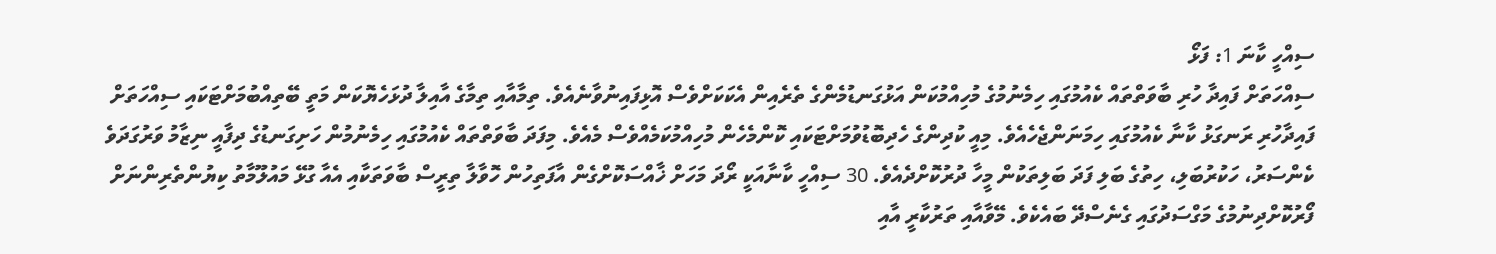ސިއްހީ ކާނަ 1: ފަޅޯ
ސިއްހަތަށް ފައިދާ ހުރި ބާވަތްތައް ކެއުމުގައި ހިމެނުމުގެ މުހިއްމުކަން އަޅުގަނޑުމެންގެ ތެރެއިން އެކަކަށްވެސް އޮޅިފައިނުވާނެއެވެ. ތިމާއާއި ތިމާގެ އާއިލާ ދުޅަހެޔޮކަން މަތީ ބޭތިއްބުމަށްޓަކައި ސިއްހަތަށް ފައިދާހުރި ރަނގަޅު ކާނާ ކެއުމުގައި ހިމަނަންޖެހެއެވެ. މިއީ ކުދިންގެ ހެދިބޮޑުވުމަށްޓަކައި ކޮންމެހެން މުހިއްމުކަމެއްވެސް މެއެވެ. މިފަދަ ބާވަތްތައް ކެއުމުގައި ހިމެނުމުން ހަށިގަނޑުގެ ދިފާއީ ނިޒާމު ވަރުގަދަވެ ކެންސަރު، ހަކުރުބަލި، ހިތުގެ ބަލި ފަދަ ބަލިތަކުން މީހާ ދުރުކޮށްދެއެވެ. 30 ސިއްހީ ކާނާއަކީ ރޯދަ މަހަށް ޚާއްސަކޮށްގެން އާފަތިހުން ހޮވާލާ ތިރީސް ބާވަތަކާއި އެއާ ގުޅޭ މައުލޫމާތު ކިޔުންތެރިންނަށް ފޯރުކޮށްދިނުމުގެ މަގްސަދުގައި ގެނެސްދޭ ބައެކެވެ. މޭވާއާއި ތަރުކާރީ އާއި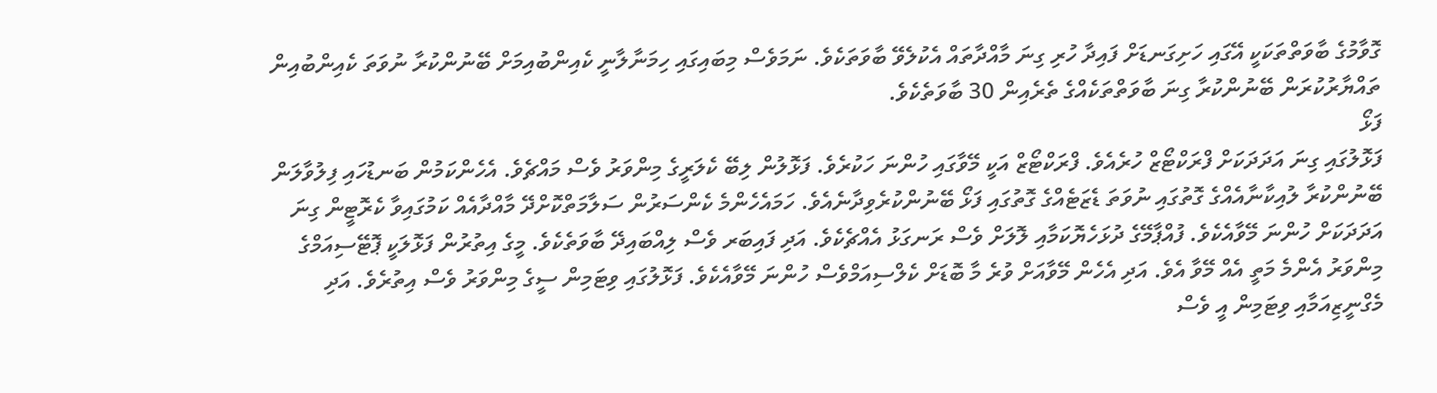ގޮވާމުގެ ބާވަތްތަކަކީ އޭގައި ހަށިގަނޑަށް ފައިދާ ހުރި ގިނަ މާއްދާތައް އެކުލެވޭ ބާވަތަކެވެ. ނަމަވެސް މިބައިގައި ހިމަނާލާނީ ކެއިންބުއިމަށް ބޭނުންކުރާ ނުވަތަ ކެއިންބުއިން ތައްޔާރުކުރަން ބޭނުންކުރާ ގިނަ ބާވަތްތަކެއްގެ ތެރެއިން 30 ބާވަތެކެވެ.
ފަޅޯ
ފަޅޮލުގައި ގިނަ އަދަދަކަށް ފްރަކްޓޯޒް ހުރެއެވެ. ފްރަކްޓޯޒް އަކީ މޭވާގައި ހުންނަ ހަކުރެވެ. ފަޅޮލުން ލިބޭ ކެލަރީގެ މިންވަރު ވެސް މައްޗެވެ. އެހެންކަމުން ބަނޑުހައި ފިލުވާލަން ބޭނުންކުރާ ލުއިކާނާއެއްގެ ގޮތުގައި ނުވަތަ ޑެޒަޓެއްގެ ގޮތުގައި ފަޅޯ ބޭނުންކުރެވިދާނެއެވެ. ހަމައެހެންމެ ކެންސަރުން ސަލާމަތްކޮށްދޭ މާއްދާއެއް ކަމުގައިވާ ކެރޮޓީން ގިނަ އަދަދަކަށް ހުންނަ މޭވާއެކެވެ. ފުއްޕާމޭގެ ދުޅަހެޔޮކަމާއި ލޮލަށް ވެސް ރަނގަޅު އެއްޗެކެވެ. އަދި ފައިބަރ ވެސް ލިއްބައިދޭ ބާވަތެކެވެ. މީގެ އިތުރުން ފަޅޮލަކީ ޕޮޓޭސިއަމްގެ މިންވަރު އެންމެ މަތީ އެއް މޭވާ އެވެ. އަދި އެހެން މޭވާއަށް ވުރެ މާ ބޮޑަށް ކެލްސިއަމްވެސް ހުންނަ މޭވާއެކެވެ. ފަޅޮލުގައި ވިޓަމިން ސީގެ މިންވަރު ވެސް އިތުރެވެ. އަދި މެގްނީޒިއަމާއި ވިޓަމިން އީ ވެސް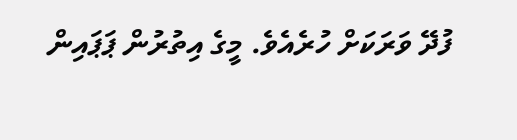ފުދޭ ވަރަކަށް ހުރެއެވެ. މީގެ އިތުރުން ޕަޕައިން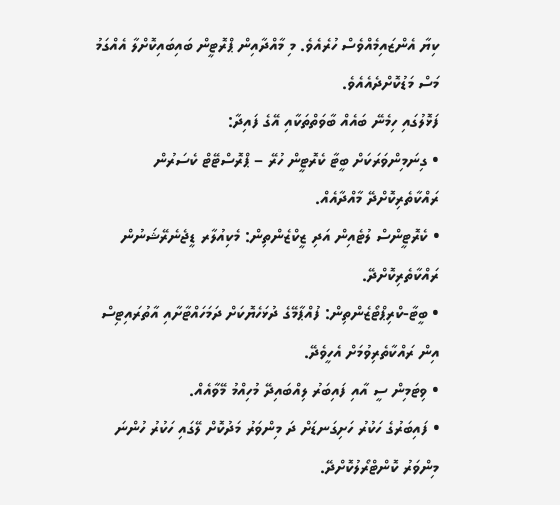ކިޔާ އެންޒައިމެއްވެސް ހުރެއެވެ. މި މާއްދާއިން ޕްރޮޓީން ބައިބައިކޮށްލާ އެއްގަމު މަސް މަޑުކޮށްދެއެއެވެ.
ފަޅޮލުގައި ހިމެނޭ ބައެއް ބާވަތްތަކާއި އޭގެ ފައިދާ:
• ގިނަމިންވަރަކަށް ބީޓާ ކެރޮޓީން ހުރޭ – ޕްރޮސްޓޭޓް ކެސަރުން ރައްކާތެރިކޮށްދޭ މާއްދާއެއް.
• ކެރޮޓީންސް ލުޓެއިން އަދި ޒީކްޒެންތިން: މެކިއުލާރ ޑީޖެނެރޭޝަނުން ރައްކާތެރިކޮށްދޭ.
• ބީޓާ-ކްރިޕްޓޯޒެންތިން: ފުއްޕާމޭގެ ދުޅަހެޔޮކަށް ދަމަހައްޓާށާއި އާތުރައިޓިސް އިން ރައްކާތެރިވުމަށް އެހީވެދޭ.
• ވިޓަމިން ސީ އާއި ފައިބަރު ލިއްބައިދޭ މުހިއްމު މޭވާއެއް.
• ފައިބަރުގެ ހަކުރު ހަށިގަނޑަށް ދަ މިންވަރު މަދުކޮށް ލޭގައި ހަކުރު ހުންނަ މިންވަރު ކޮންޓްރޯލުކޮށްދޭ.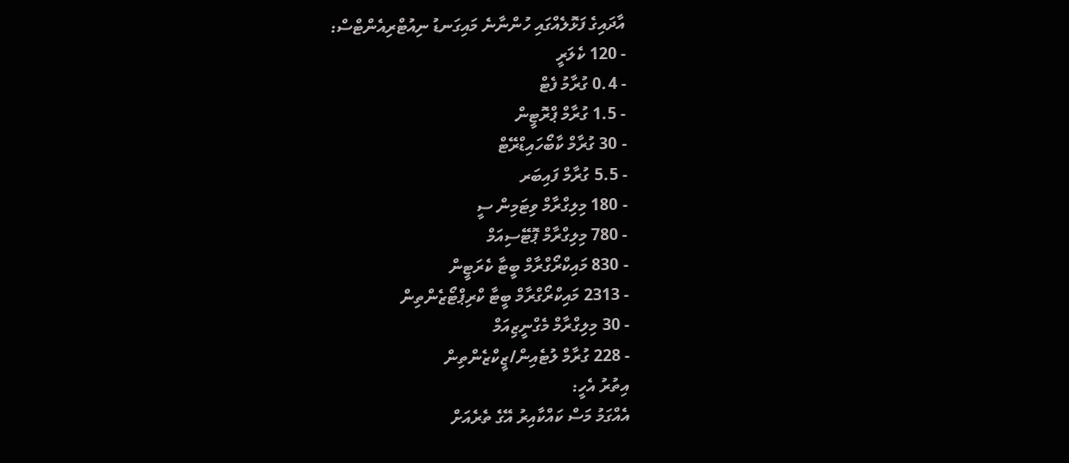އާދައިގެ ފަޅޮލެއްގައި ހުންނާނެ މައިގަނޑު ނިއުޓްރިއެންޓްސް:
- 120 ކެލަރީ
- 0.4 ގުރާމު ފެޓް
- 1.5 ގުރާމް ޕްރޮޓީން
- 30 ގުރާމް ކާބޯހައިޑްރޭޓް
- 5.5 ގުރާމް ފައިބަރ
- 180 މިލިގްރާމް ވިޓަމިން ސީ
- 780 މިލިގްރާމް ޕޮޓޭސިއަމް
- 830 މައިކްރޯގްރާމް ބީޓާ ކެރަޓީން
- 2313 މައިކްރޯގްރާމް ބީޓާ ކްރިޕްޓޯޒެންތިން
- 30 މިލިގްރާމް މެގްނީޒިއަމް
- 228 ގުރާމް ލުޓެއިން/ޒީކްޒެންތިން
އިތުރު އެހީ:
އެއްގަމު މަސް ކައްކާއިރު އޭގެ ތެރެއަށް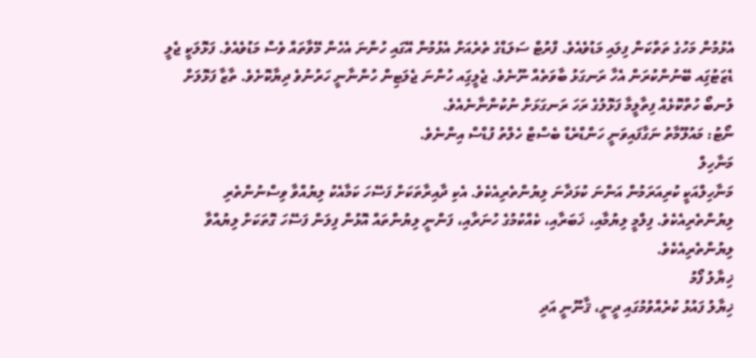އެޅުމުން މަހުގެ ތަތްކަން ފިލައި މަޑުވެއެވެ. ފްރުޓް ސަލަޑްގެ ތެރެއަށް އެޅުމުން އޭގައި ހުންނަ އެހެން މޭވާތައް ވެސް މަޑުވެއެވެ. ފަޅޮލަކީ ޖެލީ ޑެޒަޓުގަިއ ބޭނުންކުރަން އެހާ ރަނގަޅު ބާވަތެއް ނޫނެވެ. ޖެލީގަިއ ހުންނަ ޖެލަޓިން ހުންނާނީ ހަރުނުވެ ދިޔާކޮށެވެ. ތާޒާ ފަޅޮލަށް ލުނބޯ ހުތްކޮޅެއް ފިތާލީމާ ފަޅޮލުގެ ރަހަ ރަނގަޅަށް ނުކުންނާނެއެވެ.
ނޯޓު: މައުލޫމާތު ނަގާފައިވަނީ ހަންޑްރެޑް ބެސްޓް ހެލްތު ފުޑްސް އިންނެވެ.
މަނާހިލް
މަނާހިލްއަކީ ކުރިއަރަމުން އަންނަ ކުޅަދާނަ ލިޔުންތެރިއެކެވެ. އެކި ދާއިރާތަކަށް ފަސޭހަ ކަމާއެކު ލިޔުއްވާ ވިސްނުންތެރި ލިޔުންތެރިއެކެވެ. ފިލްމީ ލިޔުމާއި، ޚަބަރާއި، ކެއްކުމުގެ ހުނަރާއި، ފަންނީ ލިޔުންތައް އޮޅުން ފިލަން ފަސޭހަ ގޮތަކަށް ލިޔުއްވާ ލިޔުންތެރިއެކެވެ.
ޚިޔާލު ފޯމު
ޚިޔާލު ފައުޅު ކުރެއްވުމުގައި ދީނީ، ޤާނޫނީ އަދި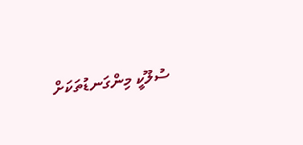ސުލޫކީ މިންގަނޑުތަކަށް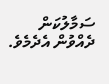ސަމާލުކަން ދެއްވުން އެދެމެވެ.